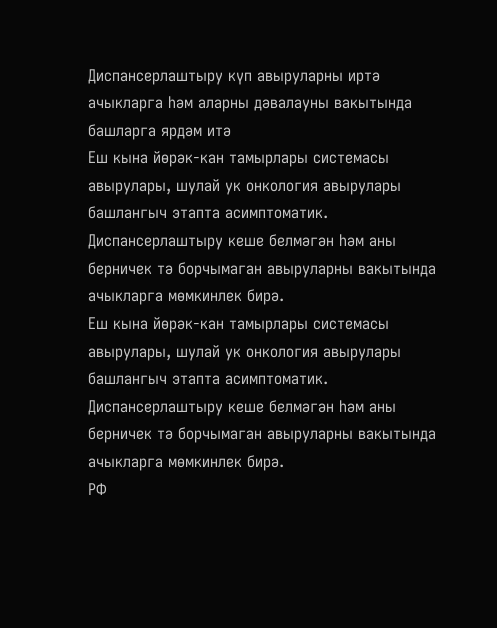Диспансерлаштыру күп авыруларны иртә ачыкларга һәм аларны дәвалауны вакытында башларга ярдәм итә
Еш кына йөрәк-кан тамырлары системасы авырулары, шулай ук онкология авырулары башлангыч этапта асимптоматик. Диспансерлаштыру кеше белмәгән һәм аны берничек тә борчымаган авыруларны вакытында ачыкларга мөмкинлек бирә.
Еш кына йөрәк-кан тамырлары системасы авырулары, шулай ук онкология авырулары башлангыч этапта асимптоматик. Диспансерлаштыру кеше белмәгән һәм аны берничек тә борчымаган авыруларны вакытында ачыкларга мөмкинлек бирә.
РФ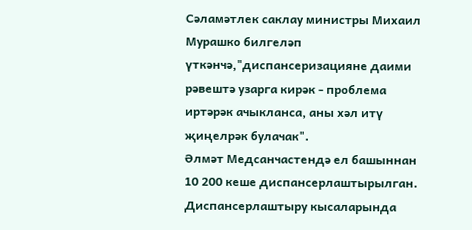Сәламәтлек саклау министры Михаил Мурашко билгеләп үткәнчә,"диспансеризацияне даими рәвештә узарга кирәк - проблема иртәрәк ачыкланса, аны хәл итү җиңелрәк булачак".
Әлмәт Медсанчастендә ел башыннан 10 200 кеше диспансерлаштырылган.
Диспансерлаштыру кысаларында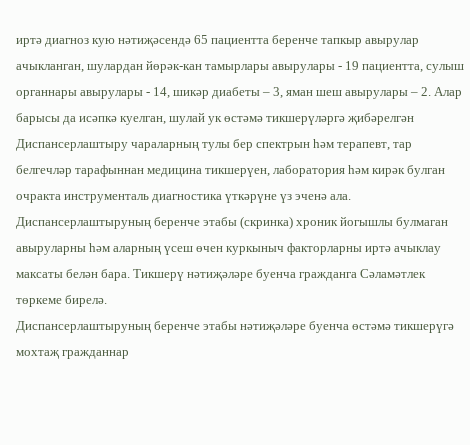иртә диагноз кую нәтиҗәсендә 65 пациентта беренче тапкыр авырулар ачыкланган, шулардан йөрәк-кан тамырлары авырулары - 19 пациентта, сулыш органнары авырулары - 14, шикәр диабеты – 3, яман шеш авырулары – 2. Алар барысы да исәпкә куелган, шулай ук өстәмә тикшерүләргә җибәрелгән
Диспансерлаштыру чараларның тулы бер спектрын һәм терапевт, тар белгечләр тарафыннан медицина тикшерүен, лаборатория һәм кирәк булган очракта инструменталь диагностика үткәрүне үз эченә ала. Диспансерлаштыруның беренче этабы (скринка) хроник йогышлы булмаган авыруларны һәм аларның үсеш өчен куркыныч факторларны иртә ачыклау максаты белән бара. Тикшерү нәтиҗәләре буенча гражданга Сәламәтлек төркеме бирелә.
Диспансерлаштыруның беренче этабы нәтиҗәләре буенча өстәмә тикшерүгә мохтаҗ гражданнар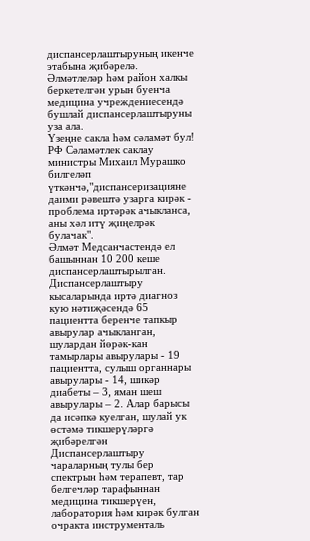диспансерлаштыруның икенче этабына җибәрелә.
Әлмәтлеләр һәм район халкы беркетелгән урын буенча медицина учреждениесендә бушлай диспансерлаштыруны уза ала.
Үзеңне сакла һәм сәламәт бул!
РФ Сәламәтлек саклау министры Михаил Мурашко билгеләп үткәнчә,"диспансеризацияне даими рәвештә узарга кирәк - проблема иртәрәк ачыкланса, аны хәл итү җиңелрәк булачак".
Әлмәт Медсанчастендә ел башыннан 10 200 кеше диспансерлаштырылган.
Диспансерлаштыру кысаларында иртә диагноз кую нәтиҗәсендә 65 пациентта беренче тапкыр авырулар ачыкланган, шулардан йөрәк-кан тамырлары авырулары - 19 пациентта, сулыш органнары авырулары - 14, шикәр диабеты – 3, яман шеш авырулары – 2. Алар барысы да исәпкә куелган, шулай ук өстәмә тикшерүләргә җибәрелгән
Диспансерлаштыру чараларның тулы бер спектрын һәм терапевт, тар белгечләр тарафыннан медицина тикшерүен, лаборатория һәм кирәк булган очракта инструменталь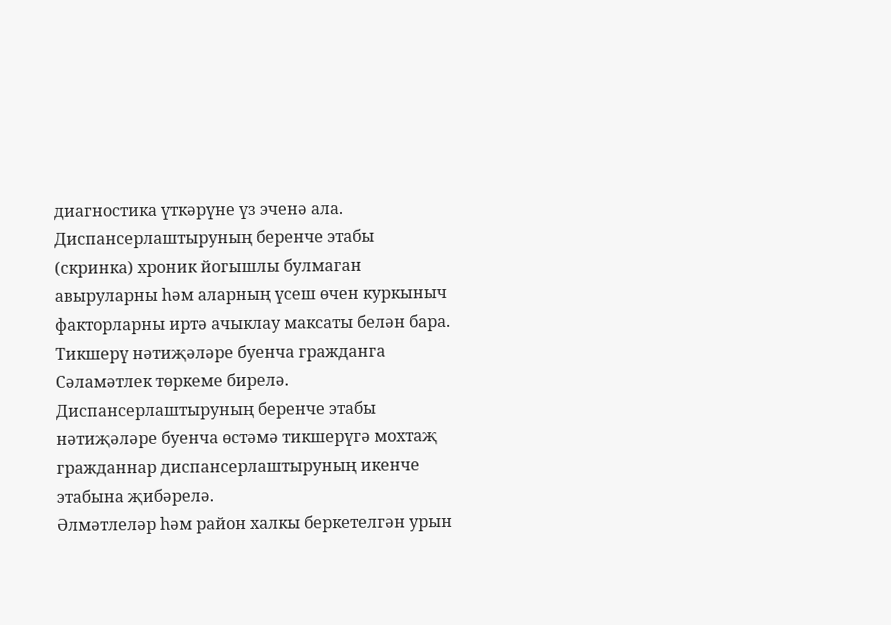диагностика үткәрүне үз эченә ала. Диспансерлаштыруның беренче этабы (скринка) хроник йогышлы булмаган авыруларны һәм аларның үсеш өчен куркыныч факторларны иртә ачыклау максаты белән бара. Тикшерү нәтиҗәләре буенча гражданга Сәламәтлек төркеме бирелә.
Диспансерлаштыруның беренче этабы нәтиҗәләре буенча өстәмә тикшерүгә мохтаҗ гражданнар диспансерлаштыруның икенче этабына җибәрелә.
Әлмәтлеләр һәм район халкы беркетелгән урын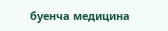буенча медицина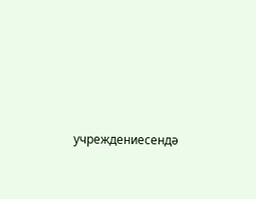учреждениесендә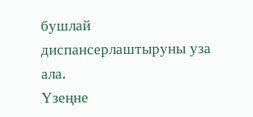бушлай диспансерлаштыруны уза ала.
Үзеңне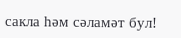сакла һәм сәламәт бул!